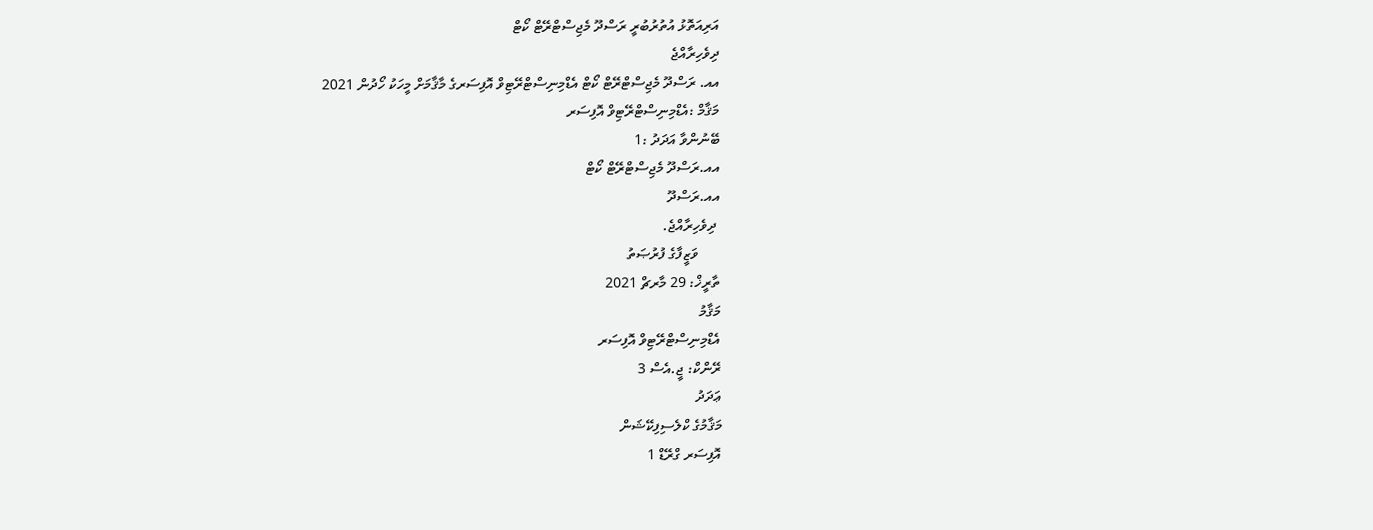އަރިއަތޮޅު އުތުރުބުރީ ރަސްދޫ މެޖިސްޓްރޭޓް ކޯޓް
ދިވެހިރާއްޖެ
އއ. ރަސްދޫ މެޖިސްޓްރޭޓް ކޯޓް އެޑްމިނިސްޓްރޭޓިވް އޮފިސަރގެ މާޤާމަށް މީހަކު ހޯދުން 2021
މަޤާމް :އެޑްމިނިސްޓްރޭޓިވް އޮފިސަރ
ބޭނުންވާ އަދަދު :1
އއ.ރަސްދޫ މެޖިސްޓްރޭޓް ކޯޓް
އއ.ރަސްދޫ
 ދިވެހިރާއްޖެ.
      ވަޒީފާގެ ފުރުޞަތު
ތާރީޚް: 29 މާރޗް 2021
މަޤާމު
އެޑްމިނިސްޓްރޭޓިވް އޮފިސަރ
ރޭންކް: ޖީ.އެސް 3
ޢަދަދު
މަޤާމުގެ ކްލެސިފިކޭޝަން
އޮފިސަރ ގްރޭޑް 1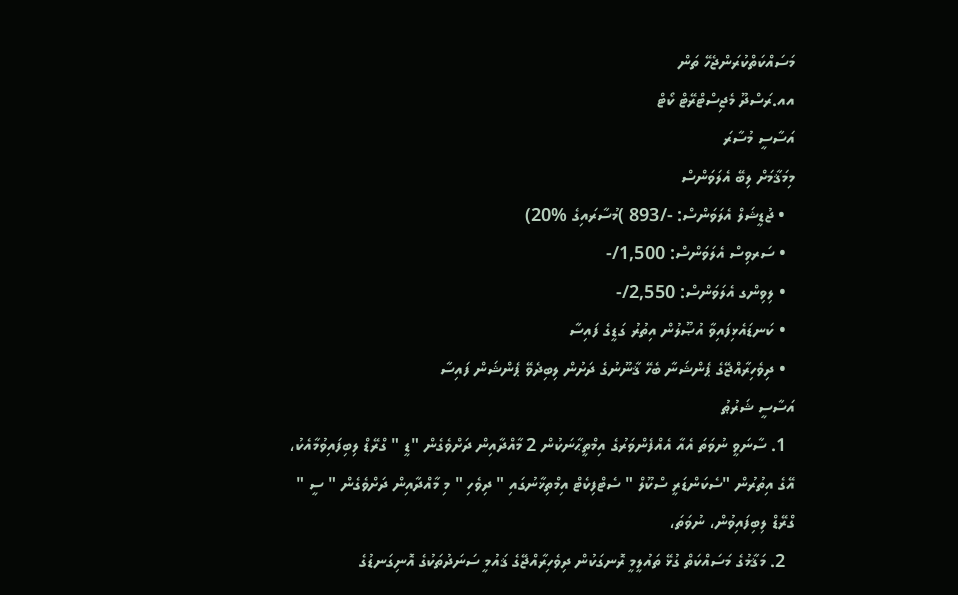މަސައްކަތްކުރަންޖެހޭ ތަން
އއ.ރަސްދޫ މެޖިސްޓްރޭޓް ކޯޓް
އަސާސީ މުސާރަ
މިމަޤާމަށް ލިބޭ އެލަވަންސް
  • ޖުޑީޝަލް އެލަވަންސް: -/893 )މުސާރައިގެ %20)
  • ސަރވިސް އެލަވަންސް: 1,500/-
  • ލިވިންގ އެލަވަންސް: 2,550/-
  • ކަނޑައެޅިފައިވާ އުޞޫލުން އިތުރު ގަޑީގެ ފައިސާ
  • ދިވެހިރާއްޖޭގެ ޕެންޝަނާ ބެހޭ ޤާނޫނުގެ ދަށުން ލިބިދެވޭ ޕެންޝަން ފައިސާ
އަސާސީ ޝަރުޠު
  1. ސާނަވީ ނުވަތަ އެއާ އެއްފެންވަރުގެ އިމްތީޙާނަކުން 2 މާއްދާއިން ދަށްވެގެން "ޑީ " ގްރޭޑް ލިބިފައިވުމާއެކު، އޭގެ އިތުރުން "ސެކަންޑަރީ ސްކޫލް " ސެޓްފިކެޓް އިމްތިޚާނުގައި " ދިވެހި " މި މާއްދާއިން ދަށްވެގެން " ސީ " ގްރޭޑް ލިބިފައިވުން، ނުވަތަ،
  2. މަޤާމުގެ މަސައްކަތް ގުޅޭ ތައުލީމީ ރޮނގަކުން ދިވެހިރާއްޖޭގެ ޤައުމީ ސަނަދުތަކުގެ އޮނިގަނޑުގެ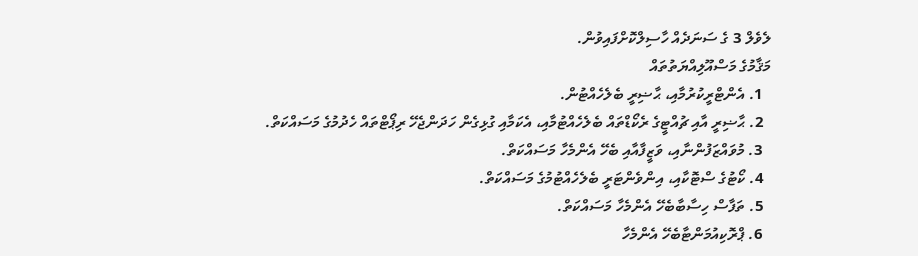ލެވެލް 3 ގެ ސަނަދެއް ހާސިލްކޮށްފައިވުން.
މަޤާމުގެ މަސްއޫލިއްޔަތުތައް
  1. އެންޓްރީކުރުމާއި، ޙާޟިރީ ބެލެހެއްޓުން.
  2. ޙާޟިރީ އާއި ޗުއްޓީގެ ރެކޯޑްތައް ބެލެހެއްޓުމާއި، އެކަމާއި ގުޅިގެން ހަދަންޖެހޭ ރިޕޯޓްތައް ހެދުމުގެ މަސައްކަތް.
  3. މުވައްޒަފުންނާއި، ވަޒީފާއާއި ބެހޭ އެންމެހާ މަސައްކަތް.
  4. ކޯޓުގެ ސްޓޮކާއި، އިންވެންޓަރީ ބެލެހެއްޓުމުގެ މަސައްކަތް.
  5. ތަފާސް ހިސާބާބެހޭ އެންމެހާ މަސައްކަތް.
  6. ޕްރޮކިއުމަންޓާބެހޭ އެންމެހާ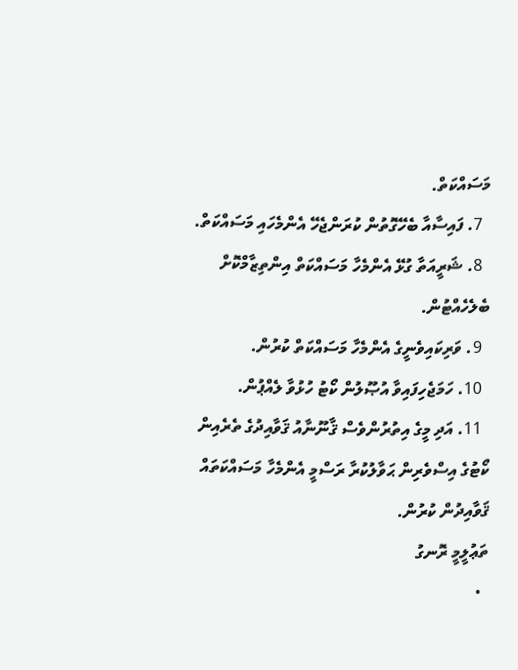މަސައްކަތް.
  7. ފައިސާއާ ބެހޭގޮތުން ކުރަންޖެހޭ އެންމެހައި މަސައްކަތް.
  8. ޝަރީއަތާ ގުޅޭ އެންމެހާ މަސައްކަތް އިންތިޒާމްކޮށް ބެލެހެއްޓުން.
  9. ވަރިކައިވެނީގެ އެންމެހާ މަސައްކަތް ކުރުން.
  10. ހަމަޖެހިފައިވާ އުޞޫލުން ކޯޓު ހުޅުވާ ލެއްޕުން.
  11. އަދި މީގެ އިތުރުންވެސް ޤާނޫނާއު ޤަވާއިދުގެ ތެރެއިން ކޯޓުގެ އިސްވެރިން ޙަވާލުކުރާ ރަސްމީ އެންމެހާ މަސައްކަތައް ޤަވާއިދުން ކުރުން.
ތަޢުލީމީ ރޮނގު
  •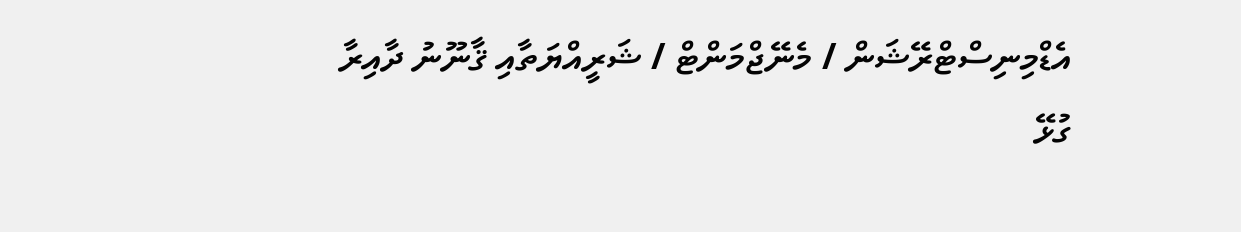އެޑްމިނިސްޓްރޭޝަން / މެނޭޖްމަންޓް / ޝަރީއްޔަތާއި ޤާނޫނު ދާއިރާ
ގުޅޭ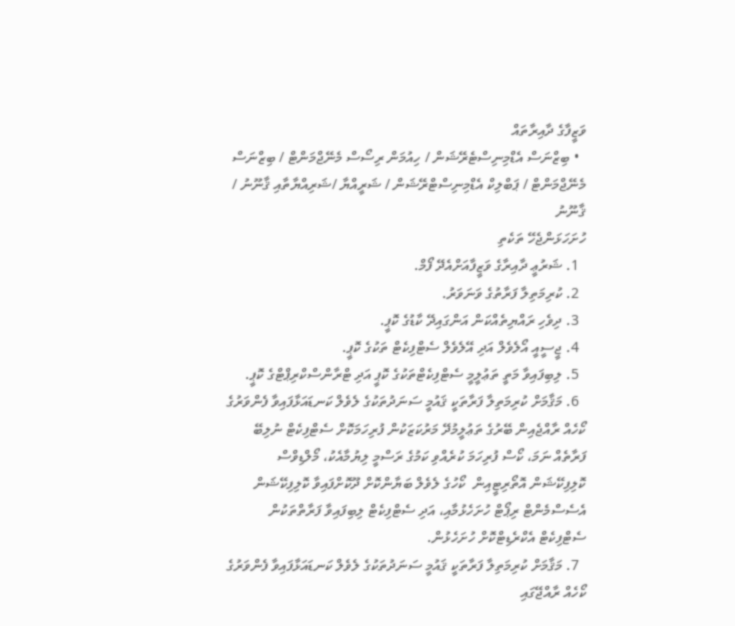ވަޒީފާގެ ދާއިރާތައް
  • ބިޒްނަސް އެޑްމިނިސްޓެރޭޝަން / ހިއުމަން ރިސޯސް މެނޭޖްމަންޓް / ބިޒްނަސް މެނޭޖްމަންޓް / ޕަބްލިކް އެޑްމިނިސްޓްރޭޝަން / ޝަރީއްޔާ /ޝަރިއްޔާތާއި ޤާނޫނު / ޤާނޫނު
ހުށަހަޅަންޖެހޭ ތަކެތި
  1. ޝަރުޢީ ދާއިރާގެ ވަޒީފާއަށްއެދޭ ފޯމް.
  2. ކުރިމަތިލާ ފަރާތުގެ ވަނަވަރު.
  3. ދިވެހި ރައްޔިތެއްކަން އަންގައިދޭ ކާޑުގެ ކޮޕީ.
  4. ޖީސީއީ އޯލެވެލް އަދި އޭލެވެލް ސެޓްފިކެޓް ތަކުގެ ކޮޕީ.
  5. ލިބިފައިވާ މަތީ ތަޢުލީމީ ސެޓްފިކެޓްތަކުގެ ކޮޕީ އަދި ޓްރާންސްކްރިޕްޓްގެ ކޮޕީ.
  6. މަޤާމަށް ކުރިމަތިލާ ފަރާތަކީ ޤައުމީ ސަނަދުތަކުގެ ލެވެލް ކަނޑައަޅާފައިވާ ފެންވަރުގެ ކޯހެއް ރާއްޖެއިން ބޭރުގެ ތަޢުލީމުދޭ މަރުކަޒަކުން ފުރިހަމަކޮށް ސެޓްފިކެޓް ނުލިބޭ ފަރާތެއް ނަމަ، ކޯސް ފުރިހަމަ ކުރެއްވި ކަމުގެ ރަސްމީ ލިޔުމާއެކު، މޯލްޑިވްސް ކޮލިފިކޭޝަން އޮތޯރިޓީއިން  ކޯހުގެ ލެވެލް ބަޔާންކޮށް ދޫކޮށްފައިވާ ކޮލިފިކޭޝަން އެސެސްމެންޓް ރިޕޯޓް ހުށަހެޅުމާއި، އަދި ސެޓްފިކެޓް ލިބިފައިވާ ފަރާތްތަކުން ސެޓްފިކެޓް އެކްރެޑިޓްކޮށް ހުށަހެޅުން.
  7. މަޤާމަށް ކުރިމަތިލާ ފަރާތަކީ ޤައުމީ ސަނަދުތަކުގެ ލެވެލް ކަނޑައަޅާފައިވާ ފެންވަރުގެ ކޯހެއް ރާއްޖޭގައި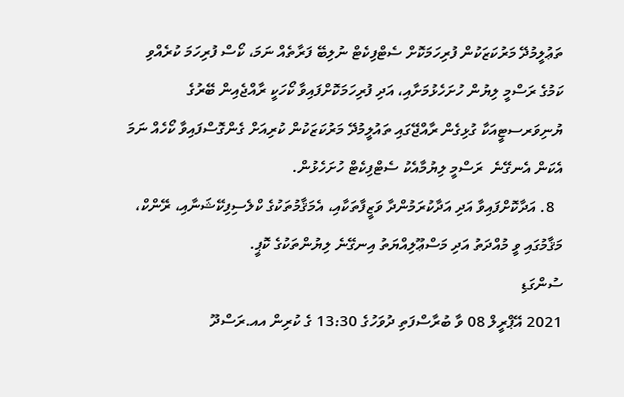ތަޢުލީމުދޭ މަރުކަޒަކުން ފުރިހަމަކޮށް ސެޓްފިކެޓް ނުލިބޭ ފަރާތެއް ނަމަ، ކޯސް ފުރިހަމަ ކުރެއްވި ކަމުގެ ރަސްމީ ލިޔުން ހުށަހެޅުމަށާއި، އަދި ފުރިހަމަކޮށްފައިވާ ކޯހަކީ ރާއްޖެއިން ބޭރުގެ ޔުނިވަރސޓީއަކާ ގުޅިގެން ރާއްޖޭގައި ތައުލީމުދޭ މަރުކަޒަކުން ކުރިއަށް ގެންގޮސްފައިވާ ކޯހެއް ނަމަ އެކަން އެނގޭނެ  ރަސްމީ ލިޔުމާއެކު ސެޓްފިކެޓް ހުށަހެޅުން.
  8. އަދާކޮށްފައިވާ އަދި އަދާކުރަމުންދާ ވަޒީފާތަކާއި، އެމަޤާމުތަކުގެ ކްލެސިފިކޭޝަނާއި، ރޭންކް، މަޤާމުގައި ވީ މުއްދަތު އަދި މަސްޢޫލިއްޔަތު އިނގޭނެ ލިޔުންތަކުގެ ކޮޕީ.
ސުންގަޑި
2021 އޭޕްރީލް 08 ވާ ބުރާސްފަތި ދުވަހުގެ 13:30 ގެ ކުރިން އއ.ރަސްދޫ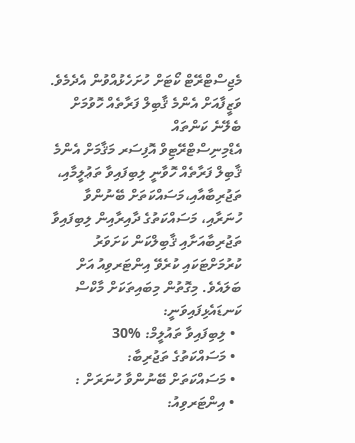މެޖިސްޓްރޭޓް ކޯޓަށް ހުށަހެޅުއްވުން އެދެމެވެ.
ވަޒީފާއަށް އެންމެ ޤާބިލް ފަރާތެއް ހޮވުމަށް ބެލޭނެ ކަންތައް
އެޑްމިނިސްޓްރޭޓިވް އޮފިސަރ މަޤާމަށް އެންމެ ޤާބިލް ފަރާތެއް ހޮވާނީ ލިބިފައިވާ ތަޢުލީމާއި، ތަޖުރިބާއާއި،މަސައްކަތަށް ބޭނުންވާ ހުނަރާއި، މަސައްކަތުގެ ދާއިރާއިން ލިބިފައިވާ ތަޖުރިބާއަށާއި ޤާބިލްކަން ކަށަވަރު ކުރުމަށްޓަކައި ކުރެވޭ އިންޓަރވިއު އަށް ބަލައެވެ. މިގޮތުން މިބައިތަކަށް މާކްސް ކަނޑައެޅިފައިވަނީ:
  • ލިބިފައިވާ ތައުލީމް: %30
  • މަސައްކަތުގެ ތަޖުރިބާ:
  • މަސައްކަތަށް ބޭނުންވާ ހުނަރަށް :
  • އިންޓަރވިއު: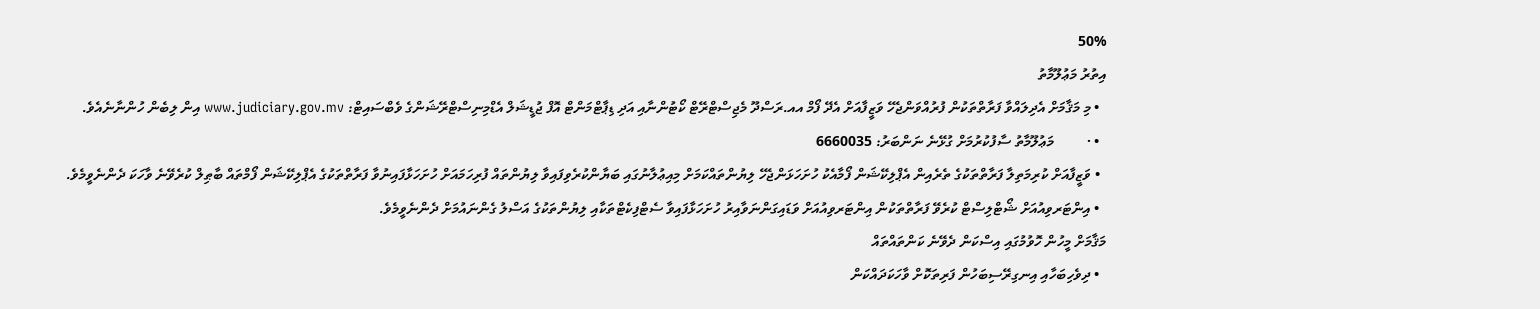50%
އިތުރު މަޢުލޫމާތު
  • މި މަޤާމަށް އެދިލައްވާ ފަރާތްތަކުން ފުރުއްވަންޖެހޭ ވަޒީފާއަށް އެދޭ ފޯމް އއ.ރަސްދޫ މެޖިސްޓްރޭޓް ކޯޓުންނާއި އަދި ޑިޕާޓްމަންޓް އޮފް ޖުޑީޝަލް އެޑްމިނިސްޓްރޭޝަންގެ ވެބްސައިޓް: www.judiciary.gov.mv އިން ލިބެން ހުންނާނެއެވެ.
  • ·         މަޢުލޫމާތު ސާފުކުރުމަށް ގުޅޭނެ ނަންބަރު: 6660035
  • ވަޒީފާއަށް ކުރިމަތިލާ ފަރާތްތަކުގެ ތެރެއިން އެޕްލިކޭޝަން ފޯމާއެކު ހުށަހަޅަންޖެހޭ ލިޔުންތައްކަމަށް މިއިޢުލާނުގައި ބަޔާންކުރެވިފައިވާ ލިޔުންތައް ފުރިހަމައަށް ހުށަހަޅާފައިނުވާ ފަރާތްތަކުގެ އެޕްލިކޭޝަން ފޯމްތައް ބާޠިލް ކުރެވޭނެ ވާހަކަ ދެންނެވީމެވެ.
  • އިންޓަރވިއުއަށް ޝޯޓްލިސްޓް ކުރެވޭ ފަރާތްތަކުން އިންޓަރވިއުއަށް ވަޑައިގަންނަވާއިރު ހުށަހަޅާފައިވާ ސެޓްފިކެޓްތަކާއި ލިޔުންތަކުގެ އަސްލު ގެންނައުމަށް ދެންނެވީމެވެ.
މަޤާމަށް މީހުން ހޮވުމުގައި އިސްކަން ދެވޭނެ ކަންތައްތައް
  • ދިވެހިބަހާއި އިނގިރޭސިބަހުން ފަރިތަކޮށް ވާހަކަދައްކަން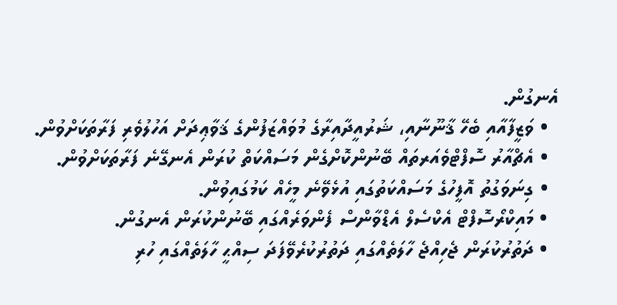އެނގުން.
  • ވަޒީފާއާއި ބެހޭ ޤާނޫނާއި، ޝަރުއީދާއިރާގެ މުވައްޒަފުންގެ ޤަވާޢިދަށް އަހުލުވެރި ފަރާތަކަށްވުން.
  • އެޗްއާރު ސޮފްޓްވެއަރތައް ބޭނުންކޮށްގެން މަސައްކަތް ކުރަން އެނގޭނެ ފަރާތަކަށްވުން.
  • ގިނަވަގުތު އޮފީހުގެ މަސައްކަތުގައި އުޅެވޭނެ މީހެއް ކަމުގައިވުން.
  • މައިކްރޯސޮފްޓް އެކްސެލް އެޑްވާންސް ފެންވަރެއްގައި ބޭނުންކުރަން އެނގުން.
  • ދަތުރުކުރަން ޖެހިއްޖެ ހާލަތެއްގައި ދަތުރުކުރެވޭފަދަ ސިއްޙީ ހާލަތެއްގައި ހުރި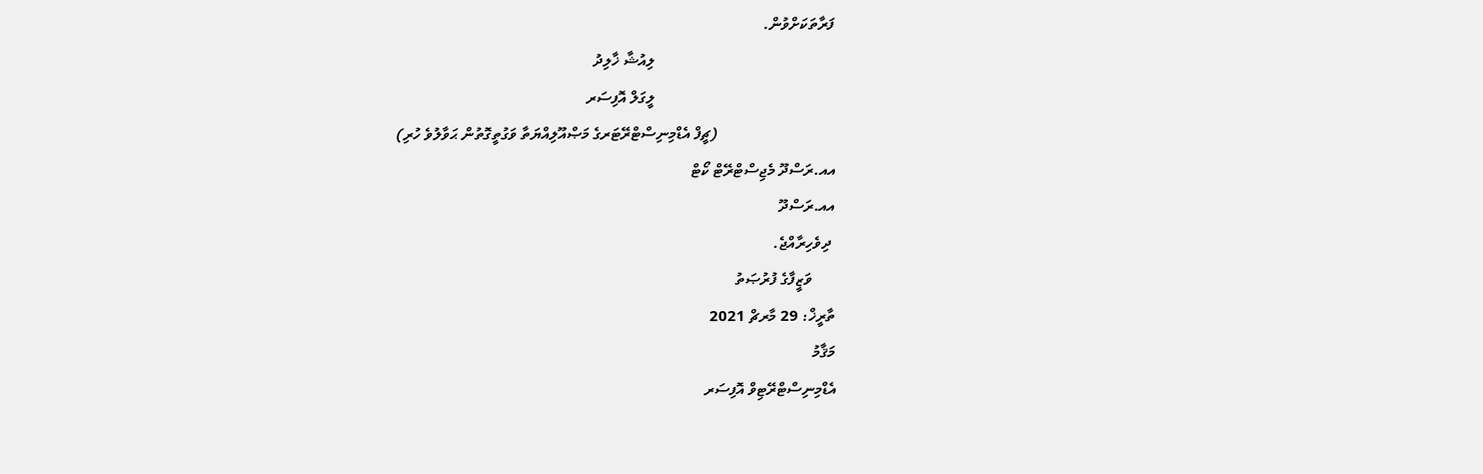ފަރާތަކަށްވުން.
                                              ލިއުޝާ ޚާލިދު
                                              ލީގަލް އޮފިސަރ
                              (ޗީފް އެޑްމިނިސްޓްރޭޓަރގެ މަޞްއޫލިއްޔަތާ ވަގުތީގޮތުން ޙަވާލުވެ ހުރި)
އއ.ރަސްދޫ މެޖިސްޓްރޭޓް ކޯޓް
އއ.ރަސްދޫ
 ދިވެހިރާއްޖެ.
      ވަޒީފާގެ ފުރުޞަތު
ތާރީޚް: 29 މާރޗް 2021
މަޤާމު
އެޑްމިނިސްޓްރޭޓިވް އޮފިސަރ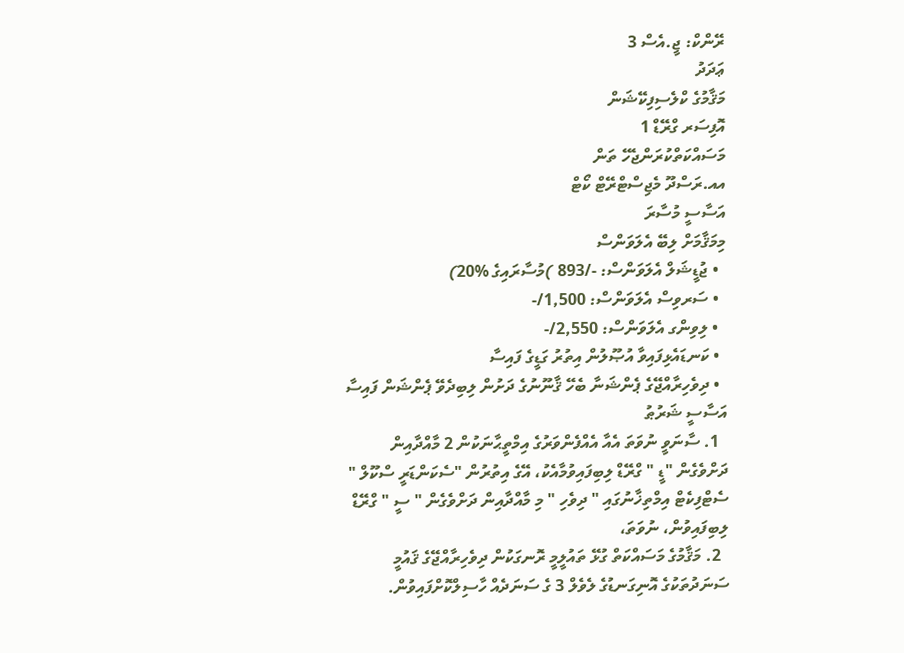ރޭންކް: ޖީ.އެސް 3
ޢަދަދު
މަޤާމުގެ ކްލެސިފިކޭޝަން
އޮފިސަރ ގްރޭޑް 1
މަސައްކަތްކުރަންޖެހޭ ތަން
އއ.ރަސްދޫ މެޖިސްޓްރޭޓް ކޯޓް
އަސާސީ މުސާރަ
މިމަޤާމަށް ލިބޭ އެލަވަންސް
  • ޖުޑީޝަލް އެލަވަންސް: -/893 )މުސާރައިގެ %20)
  • ސަރވިސް އެލަވަންސް: 1,500/-
  • ލިވިންގ އެލަވަންސް: 2,550/-
  • ކަނޑައެޅިފައިވާ އުޞޫލުން އިތުރު ގަޑީގެ ފައިސާ
  • ދިވެހިރާއްޖޭގެ ޕެންޝަނާ ބެހޭ ޤާނޫނުގެ ދަށުން ލިބިދެވޭ ޕެންޝަން ފައިސާ
އަސާސީ ޝަރުޠު
  1. ސާނަވީ ނުވަތަ އެއާ އެއްފެންވަރުގެ އިމްތީޙާނަކުން 2 މާއްދާއިން ދަށްވެގެން "ޑީ " ގްރޭޑް ލިބިފައިވުމާއެކު، އޭގެ އިތުރުން "ސެކަންޑަރީ ސްކޫލް " ސެޓްފިކެޓް އިމްތިޚާނުގައި " ދިވެހި " މި މާއްދާއިން ދަށްވެގެން " ސީ " ގްރޭޑް ލިބިފައިވުން، ނުވަތަ،
  2. މަޤާމުގެ މަސައްކަތް ގުޅޭ ތައުލީމީ ރޮނގަކުން ދިވެހިރާއްޖޭގެ ޤައުމީ ސަނަދުތަކުގެ އޮނިގަނޑުގެ ލެވެލް 3 ގެ ސަނަދެއް ހާސިލްކޮށްފައިވުން.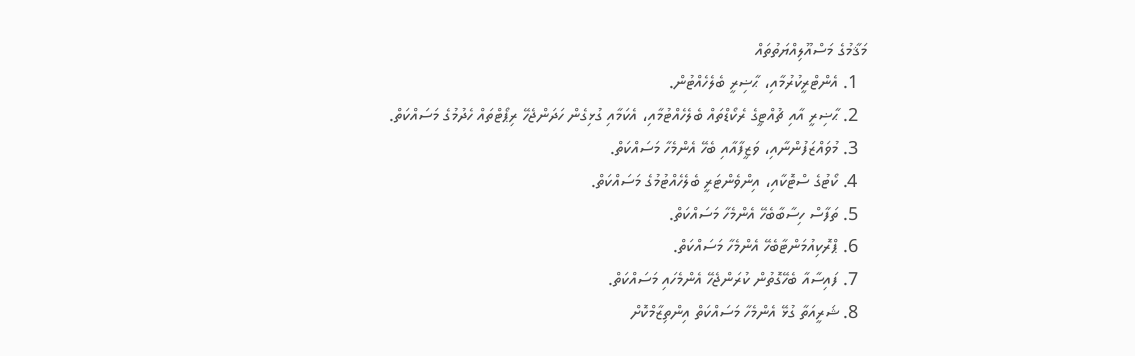މަޤާމުގެ މަސްއޫލިއްޔަތުތައް
  1. އެންޓްރީކުރުމާއި، ޙާޟިރީ ބެލެހެއްޓުން.
  2. ޙާޟިރީ އާއި ޗުއްޓީގެ ރެކޯޑްތައް ބެލެހެއްޓުމާއި، އެކަމާއި ގުޅިގެން ހަދަންޖެހޭ ރިޕޯޓްތައް ހެދުމުގެ މަސައްކަތް.
  3. މުވައްޒަފުންނާއި، ވަޒީފާއާއި ބެހޭ އެންމެހާ މަސައްކަތް.
  4. ކޯޓުގެ ސްޓޮކާއި، އިންވެންޓަރީ ބެލެހެއްޓުމުގެ މަސައްކަތް.
  5. ތަފާސް ހިސާބާބެހޭ އެންމެހާ މަސައްކަތް.
  6. ޕްރޮކިއުމަންޓާބެހޭ އެންމެހާ މަސައްކަތް.
  7. ފައިސާއާ ބެހޭގޮތުން ކުރަންޖެހޭ އެންމެހައި މަސައްކަތް.
  8. ޝަރީއަތާ ގުޅޭ އެންމެހާ މަސައްކަތް އިންތިޒާމްކޮށް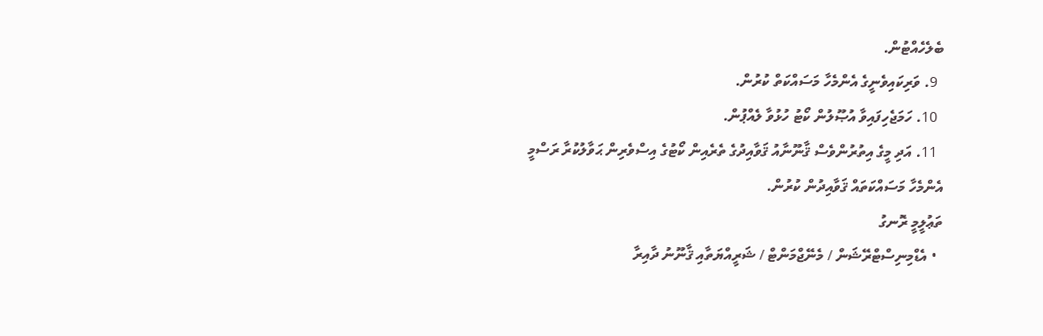ބެލެހެއްޓުން.
  9. ވަރިކައިވެނީގެ އެންމެހާ މަސައްކަތް ކުރުން.
  10. ހަމަޖެހިފައިވާ އުޞޫލުން ކޯޓު ހުޅުވާ ލެއްޕުން.
  11. އަދި މީގެ އިތުރުންވެސް ޤާނޫނާއު ޤަވާއިދުގެ ތެރެއިން ކޯޓުގެ އިސްވެރިން ޙަވާލުކުރާ ރަސްމީ އެންމެހާ މަސައްކަތައް ޤަވާއިދުން ކުރުން.
ތަޢުލީމީ ރޮނގު
  • އެޑްމިނިސްޓްރޭޝަން / މެނޭޖްމަންޓް / ޝަރީއްޔަތާއި ޤާނޫނު ދާއިރާ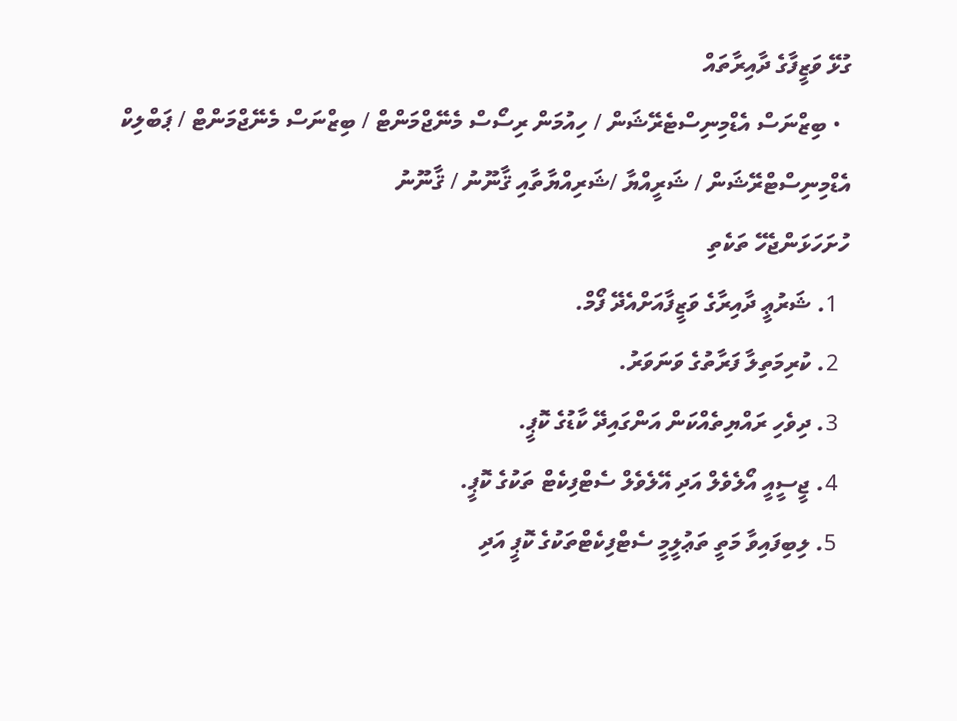ގުޅޭ ވަޒީފާގެ ދާއިރާތައް
  • ބިޒްނަސް އެޑްމިނިސްޓެރޭޝަން / ހިއުމަން ރިސޯސް މެނޭޖްމަންޓް / ބިޒްނަސް މެނޭޖްމަންޓް / ޕަބްލިކް އެޑްމިނިސްޓްރޭޝަން / ޝަރީއްޔާ /ޝަރިއްޔާތާއި ޤާނޫނު / ޤާނޫނު
ހުށަހަޅަންޖެހޭ ތަކެތި
  1. ޝަރުޢީ ދާއިރާގެ ވަޒީފާއަށްއެދޭ ފޯމް.
  2. ކުރިމަތިލާ ފަރާތުގެ ވަނަވަރު.
  3. ދިވެހި ރައްޔިތެއްކަން އަންގައިދޭ ކާޑުގެ ކޮޕީ.
  4. ޖީސީއީ އޯލެވެލް އަދި އޭލެވެލް ސެޓްފިކެޓް ތަކުގެ ކޮޕީ.
  5. ލިބިފައިވާ މަތީ ތަޢުލީމީ ސެޓްފިކެޓްތަކުގެ ކޮޕީ އަދި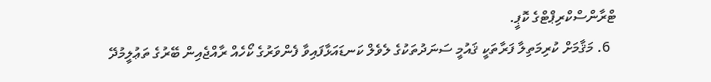ޓްރާންސްކްރިޕްޓްގެ ކޮޕީ.
  6. މަޤާމަށް ކުރިމަތިލާ ފަރާތަކީ ޤައުމީ ސަނަދުތަކުގެ ލެވެލް ކަނޑައަޅާފައިވާ ފެންވަރުގެ ކޯހެއް ރާއްޖެއިން ބޭރުގެ ތަޢުލީމުދޭ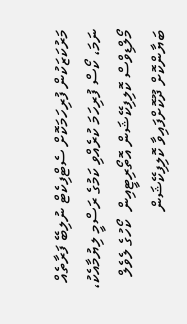މަރުކަޒަކުން ފުރިހަމަކޮށް ސެޓްފިކެޓް ނުލިބޭ ފަރާތެއް ނަމަ، ކޯސް ފުރިހަމަ ކުރެއްވި ކަމުގެ ރަސްމީ ލިޔުމާއެކު، މޯލްޑިވްސް ކޮލިފިކޭޝަން އޮތޯރިޓީއިން  ކޯހުގެ ލެވެލް ބަޔާންކޮށް ދޫކޮށްފައިވާ ކޮލިފިކޭޝަން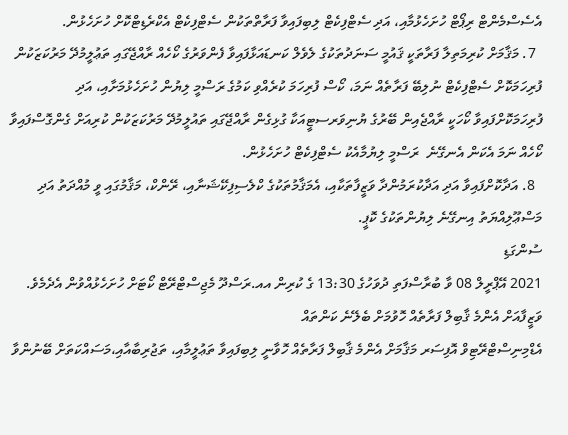އެސެސްމެންޓް ރިޕޯޓް ހުށަހެޅުމާއި، އަދި ސެޓްފިކެޓް ލިބިފައިވާ ފަރާތްތަކުން ސެޓްފިކެޓް އެކްރެޑިޓްކޮށް ހުށަހެޅުން.
  7. މަޤާމަށް ކުރިމަތިލާ ފަރާތަކީ ޤައުމީ ސަނަދުތަކުގެ ލެވެލް ކަނޑައަޅާފައިވާ ފެންވަރުގެ ކޯހެއް ރާއްޖޭގައި ތަޢުލީމުދޭ މަރުކަޒަކުން ފުރިހަމަކޮށް ސެޓްފިކެޓް ނުލިބޭ ފަރާތެއް ނަމަ، ކޯސް ފުރިހަމަ ކުރެއްވި ކަމުގެ ރަސްމީ ލިޔުން ހުށަހެޅުމަށާއި، އަދި ފުރިހަމަކޮށްފައިވާ ކޯހަކީ ރާއްޖެއިން ބޭރުގެ ޔުނިވަރސޓީއަކާ ގުޅިގެން ރާއްޖޭގައި ތައުލީމުދޭ މަރުކަޒަކުން ކުރިއަށް ގެންގޮސްފައިވާ ކޯހެއް ނަމަ އެކަން އެނގޭނެ  ރަސްމީ ލިޔުމާއެކު ސެޓްފިކެޓް ހުށަހެޅުން.
  8. އަދާކޮށްފައިވާ އަދި އަދާކުރަމުންދާ ވަޒީފާތަކާއި، އެމަޤާމުތަކުގެ ކްލެސިފިކޭޝަނާއި، ރޭންކް، މަޤާމުގައި ވީ މުއްދަތު އަދި މަސްޢޫލިއްޔަތު އިނގޭނެ ލިޔުންތަކުގެ ކޮޕީ.
ސުންގަޑި
2021 އޭޕްރީލް 08 ވާ ބުރާސްފަތި ދުވަހުގެ 13:30 ގެ ކުރިން އއ.ރަސްދޫ މެޖިސްޓްރޭޓް ކޯޓަށް ހުށަހެޅުއްވުން އެދެމެވެ.
ވަޒީފާއަށް އެންމެ ޤާބިލް ފަރާތެއް ހޮވުމަށް ބެލޭނެ ކަންތައް
އެޑްމިނިސްޓްރޭޓިވް އޮފިސަރ މަޤާމަށް އެންމެ ޤާބިލް ފަރާތެއް ހޮވާނީ ލިބިފައިވާ ތަޢުލީމާއި، ތަޖުރިބާއާއި،މަސައްކަތަށް ބޭނުންވާ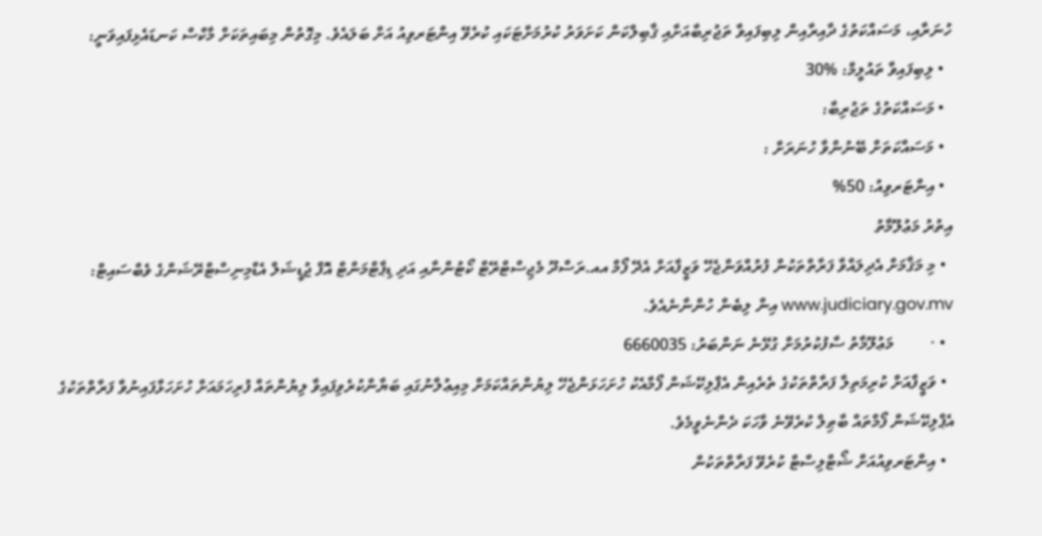ހުނަރާއި، މަސައްކަތުގެ ދާއިރާއިން ލިބިފައިވާ ތަޖުރިބާއަށާއި ޤާބިލްކަން ކަށަވަރު ކުރުމަށްޓަކައި ކުރެވޭ އިންޓަރވިއު އަށް ބަލައެވެ. މިގޮތުން މިބައިތަކަށް މާކްސް ކަނޑައެޅިފައިވަނީ:
  • ލިބިފައިވާ ތައުލީމް: %30
  • މަސައްކަތުގެ ތަޖުރިބާ:
  • މަސައްކަތަށް ބޭނުންވާ ހުނަރަށް :
  • އިންޓަރވިއު: 50%
އިތުރު މަޢުލޫމާތު
  • މި މަޤާމަށް އެދިލައްވާ ފަރާތްތަކުން ފުރުއްވަންޖެހޭ ވަޒީފާއަށް އެދޭ ފޯމް އއ.ރަސްދޫ މެޖިސްޓްރޭޓް ކޯޓުންނާއި އަދި ޑިޕާޓްމަންޓް އޮފް ޖުޑީޝަލް އެޑްމިނިސްޓްރޭޝަންގެ ވެބްސައިޓް: www.judiciary.gov.mv އިން ލިބެން ހުންނާނެއެވެ.
  • ·         މަޢުލޫމާތު ސާފުކުރުމަށް ގުޅޭނެ ނަންބަރު: 6660035
  • ވަޒީފާއަށް ކުރިމަތިލާ ފަރާތްތަކުގެ ތެރެއިން އެޕްލިކޭޝަން ފޯމާއެކު ހުށަހަޅަންޖެހޭ ލިޔުންތައްކަމަށް މިއިޢުލާނުގައި ބަޔާންކުރެވިފައިވާ ލިޔުންތައް ފުރިހަމައަށް ހުށަހަޅާފައިނުވާ ފަރާތްތަކުގެ އެޕްލިކޭޝަން ފޯމްތައް ބާޠިލް ކުރެވޭނެ ވާހަކަ ދެންނެވީމެވެ.
  • އިންޓަރވިއުއަށް ޝޯޓްލިސްޓް ކުރެވޭ ފަރާތްތަކުން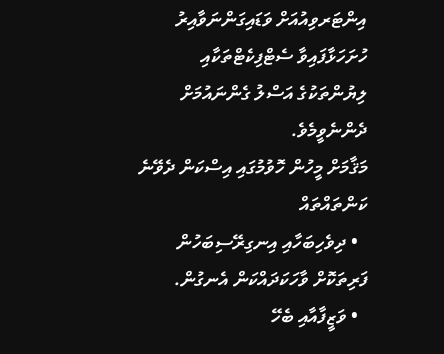އިންޓަރވިއުއަށް ވަޑައިގަންނަވާއިރު ހުށަހަޅާފައިވާ ސެޓްފިކެޓްތަކާއި ލިޔުންތަކުގެ އަސްލު ގެންނައުމަށް ދެންނެވީމެވެ.
މަޤާމަށް މީހުން ހޮވުމުގައި އިސްކަން ދެވޭނެ ކަންތައްތައް
  • ދިވެހިބަހާއި އިނގިރޭސިބަހުން ފަރިތަކޮށް ވާހަކަދައްކަން އެނގުން.
  • ވަޒީފާއާއި ބެހޭ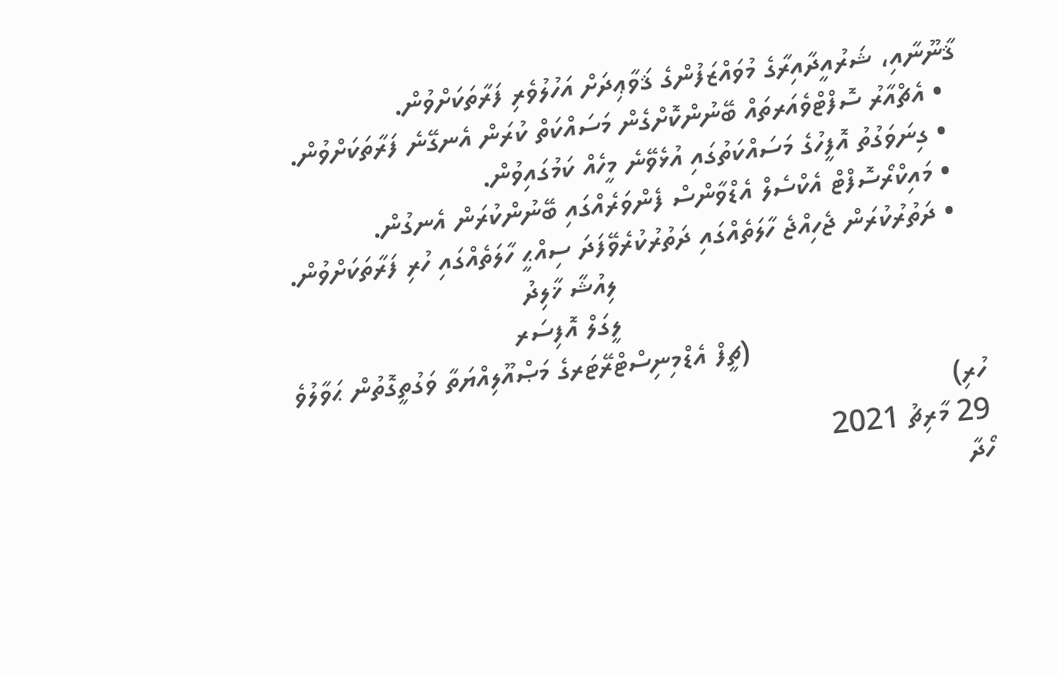ޤާނޫނާއި، ޝަރުއީދާއިރާގެ މުވައްޒަފުންގެ ޤަވާޢިދަށް އަހުލުވެރި ފަރާތަކަށްވުން.
  • އެޗްއާރު ސޮފްޓްވެއަރތައް ބޭނުންކޮށްގެން މަސައްކަތް ކުރަން އެނގޭނެ ފަރާތަކަށްވުން.
  • ގިނަވަގުތު އޮފީހުގެ މަސައްކަތުގައި އުޅެވޭނެ މީހެއް ކަމުގައިވުން.
  • މައިކްރޯސޮފްޓް އެކްސެލް އެޑްވާންސް ފެންވަރެއްގައި ބޭނުންކުރަން އެނގުން.
  • ދަތުރުކުރަން ޖެހިއްޖެ ހާލަތެއްގައި ދަތުރުކުރެވޭފަދަ ސިއްޙީ ހާލަތެއްގައި ހުރި ފަރާތަކަށްވުން.
                                              ލިއުޝާ ޚާލިދު
                                              ލީގަލް އޮފިސަރ
                              (ޗީފް އެޑްމިނިސްޓްރޭޓަރގެ މަޞްއޫލިއްޔަތާ ވަގުތީގޮތުން ޙަވާލުވެ ހުރި)
29 މާރިޗު 2021
ހޯދާ